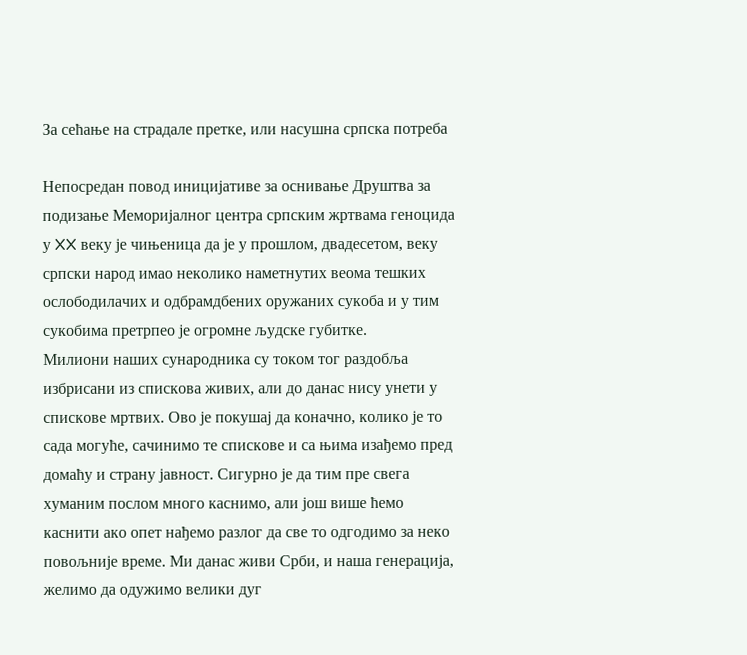За сећање на страдале претке, или насушна српска потреба

Непосредан повод иницијативe за оснивање Друштва за подизање Меморијалног центра српским жртвама геноцида у XX веку је чињеница да је у прошлом, двадесетом, веку српски народ имао неколико наметнутих веома тешких ослободилачих и одбрамдбених оружаних сукоба и у тим сукобима претрпео је огромне људске губитке.
Милиони наших сународника су током тог раздобља избрисани из спискова живих, али до данас нису унети у спискове мртвих. Ово је покушај да коначно, колико је то сада могуће, сачинимо те спискове и са њима изађемо пред домаћу и страну јавност. Сигурно је да тим пре свега хуманим послом много каснимо, али још више ћемо каснити ако опет нађемо разлог да све то одгодимо за неко повољније време. Ми данас живи Срби, и наша генерација, желимо да одужимо велики дуг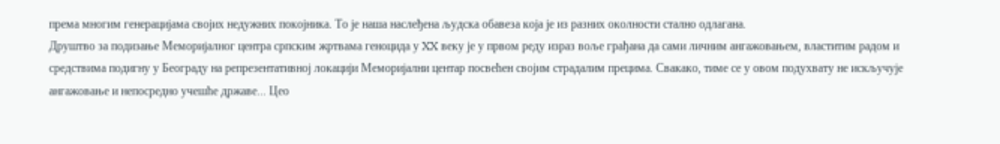према многим генерацијама својих недужних покојника. То је наша наслеђена људска обавеза која је из разних околности стално одлагана.
Друштво за подизање Меморијалног центра српским жртвама геноцида у XX веку је у првом реду израз воље грађана да сами личним ангажовањем, властитим радом и средствима подигну у Београду на репрезентативној локацији Меморијални центар посвећен својим страдалим прецима. Свакако, тиме се у овом подухвату не искључује ангажовање и непосредно учешће државе... Цео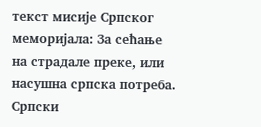текст мисије Српског меморијалa: За сећање на страдале преке, или насушна српска потреба.
Српски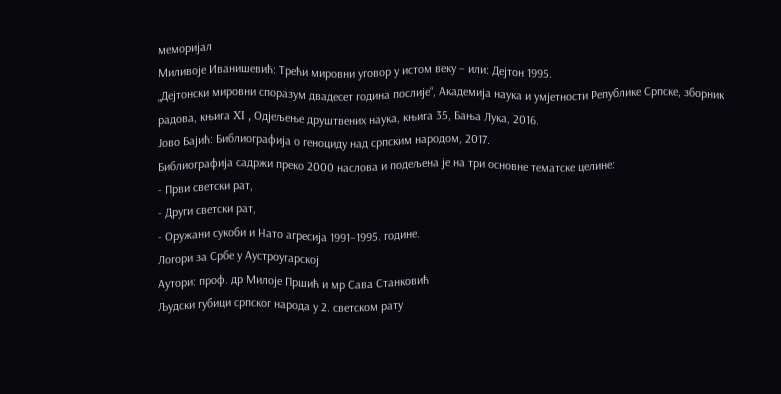меморијал
Миливоје Иванишевић: Трећи мировни уговор у истом веку – или: Дејтон 1995.
„Дејтонски мировни споразум двадесет година послије“, Академија наука и умјетности Републике Српске, зборник радова, књига XI , Одјељење друштвених наука, књига 35, Бања Лука, 2016.
Јово Бајић: Библиографија о геноциду над српским народом, 2017.
Библиографија садржи преко 2000 наслова и подељена је на три основне тематске целине:
- Први светски рат,
- Други светски рат,
- Оружани сукоби и Нато агресија 1991–1995. годинe.
Логори за Србе у Аустроугарској
Аутори: проф. др Милоје Пршић и мр Сава Станковић
Људски губици српског народа у 2. светском рату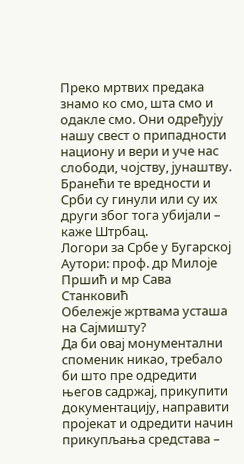Преко мртвих предака знамо ко смо, шта смо и одакле смо. Они одређују нашу свест о припадности национу и вери и уче нас слободи, чојству, јунаштву. Бранећи те вредности и Срби су гинули или су их други због тога убијали – каже Штрбац.
Логори за Србе у Бугарској
Аутори: проф. др Милоје Пршић и мр Сава Станковић
Обележје жртвама усташа на Сајмишту?
Да би овај монументални споменик никао, требало би што пре одредити његов садржај, прикупити документацију, направити пројекат и одредити начин прикупљања средстава –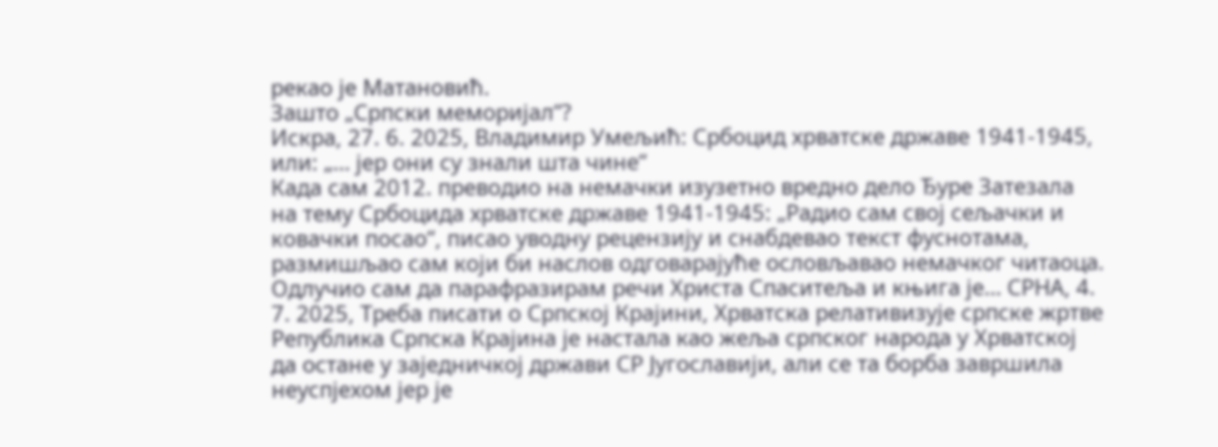рекао је Матановић.
Зашто „Српски меморијал“?
Искра, 27. 6. 2025, Владимир Умељић: Србоцид хрватске државе 1941-1945, или: „… јер они су знали шта чине“
Када сам 2012. преводио на немачки изузетно вредно дело Ђуре Затезала на тему Србоцида хрватске државе 1941-1945: „Радио сам свој сељачки и ковачки посао“, писао уводну рецензију и снабдевао текст фуснотама, размишљао сам који би наслов одговарајуће ословљавао немачког читаоца. Одлучио сам да парафразирам речи Христа Спаситеља и књига је… СРНА, 4. 7. 2025, Треба писати о Српској Крајини, Хрватска релативизује српске жртве
Република Српска Крајина је настала као жеља српског народа у Хрватској да остане у заједничкој држави СР Југославији, али се та борба завршила неуспјехом јер је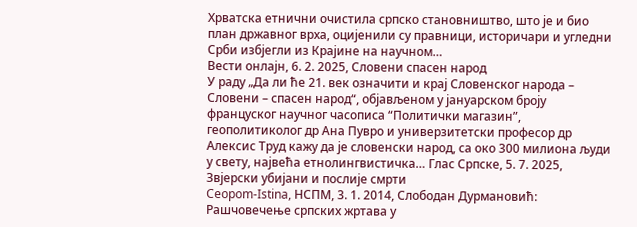Хрватска етнични очистила српско становништво, што је и био план државног врха, оцијенили су правници, историчари и угледни Срби избјегли из Крајине на научном…
Вести онлајн, 6. 2. 2025, Словени спасен народ
У раду „Да ли ће 21. век означити и крај Словенског народа – Словени – спасен народ“, објављеном у јануарском броју француског научног часописа “Политички магазин”, геополитиколог др Ана Пувро и универзитетски професор др Алексис Труд кажу да је словенски народ, са око 300 милиона људи у свету, највећа етнолингвистичка… Глас Српске, 5. 7. 2025, Звјерски убијани и послије смрти
Ceopom-Istina, НСПМ, 3. 1. 2014, Слободан Дурмановић: Рашчовечење српских жртава у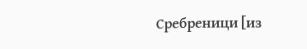Сребреници [из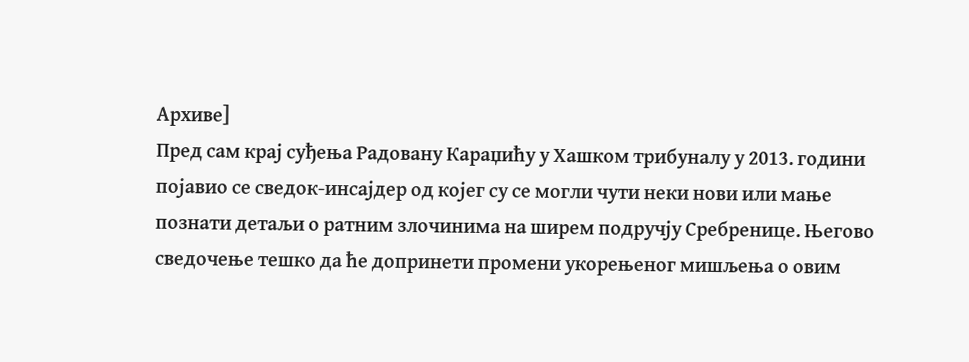Архиве]
Пред сам крај суђења Радовану Караџићу у Хашком трибуналу у 2013. години појавио се сведок-инсајдер од којег су се могли чути неки нови или мање познати детаљи о ратним злочинима на ширем подручју Сребренице. Његово сведочење тешко да ће допринети промени укорењеног мишљења о овим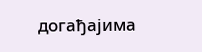догађајима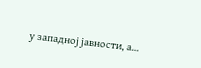у западној јавности, а…